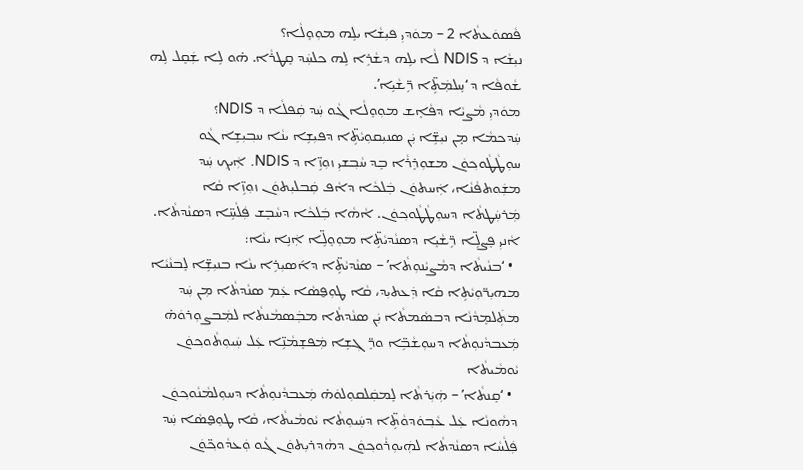ܦܵܣܘܿܥܬܵܐ 2 – ܡܘܿܕܝܼ ܦܝܼܫܵܐ ܝܠܹܗ ܡܘܼܘܸܠܵܐ؟
ܢܝܼܫܵܐ ܕ NDIS ܠܵܐ ܝܠܹܗ ܕܫܵܪܹܐ ܠܹܗ ܟܠܚܲܕ ܩܸܛܪܵܐ. ܗ̇ܘ ܠܹܐ ܫܲܩܸܠ ܠܹܗ ܫܵܘܦܵܐ ܕ ‘ܚܸܠܡܲܬܹ̈ܐ ܪܹ̈ܫܵܝܹܐ’.
ܡܘܿܕܝܼ ܡܵܨܝܵܐ ܕܦܵܐܸܫ ܡܘܼܘܸܠܵܐ ܓܵܘ ܚܲܕ ܩܲܦܠܵܐ ܕ NDIS؟
ܚܲܕܟܡܵܐ ܡ̣ܢ ܢܝܼܫܹ̈ܐ ܝܲܢ ܣܢܝܼܩܘܼܝܵܬܹ̈ܐ ܕܦܝܼܫܹܐ ܝܢܵܐ ܚܒ݂ܝܼܫܹܐ ܓܵܘ ܚܘܼܛܵܛܵܘܟ݂ܘܿܢ ܡܫܘܼܪܸܪܵܐ ܒܸܕ ܚܵܒ݂ܫܝܼ ܙܘܼܙܹ̈ܐ ܕ NDIS. ܐܲܝܟ݂ ܚܲܕ ܡܫܲܘܬܦܵܢܵܐ، ܐܲܚܬܘܿܢ ܒܲܠܟܵܐ ܕܐܵܦ ܩܲܒܠܝܼܬܘܿܢ ܙܘܼܙܹ̈ܐ ܩܵܐ ܡܲܪܚܲܛܬܵܐ ܕܚܘܼܛܵܛܵܘܟ݂ܘܿܢ. ܐܵܗܵܐ ܒܲܠܟܵܐ ܕܚܵܒܸܫ ܦܲܠܵܚܹ̈ܐ ܕܣܢܵܕܬܵܐ.
ܐܵܢܝܼ ܦܸܨܠܹ̈ܐ ܪܹ̈ܫܵܝܸܐ ܕܣܢܵܕܝܵܬܹ̈ܐ ܡܘܼܘܸܠܹ̈ܐ ܐܲܢܹܐ ܝܢܵܐ:
  • ‘ܒܢܵܝܬܵܐ ܕܡܵܨܝܵܢܘܼܬܵܐ’ – ܣܢܵܕܝܵܬܹ̈ܐ ܕܐ݇ܣܝܼܪܹܐ ܝܢܵܐ ܒܢܝܼܫܹ̈ܐ ܠܸܒܢܵܝܵܐ ܡܗܝܼܪ̈ܘܼܝܵܬܹܐ ܩܵܐ ܕܲܥܬܝܼܕ، ܩܵܐ ܛܘܼܦ̮ܣܵܐ ܥܲܡ ܣܢܵܕܬܵܐ ܡܼܢ ܚܲܕ ܡܬܲܠܡܸܕܵܢܵܐ ܕܒܣܵܡܬܵܐ ܝܲܢ ܣܢܵܕܬܵܐ ܡܒܲܣܡܵܢܬܵܐ ܠܡܲܒܨܘܼܪܘܿܗ̇ ܡܲܥܒܕܵܢܘܼܬܵܐ ܕܚܘܼܫܵܒܹ̈ܐ ܘܪܸ̈ܓ݂ܫܹܐ ܡܲܦܫܸܡܵܢܹ̈ܐ ܥܲܠ ܚܲܝܘܼܬܵܘܟ݂ܘܿܢ ܝܵܘܡܵܝܬܵܐ
  • ‘ܩܸܢܬܵܐ’ – ܗܲܝܲܪܬܵܐ ܠܸܡܩܲܠܩܘܼܠܘܿܗ̇ ܡܲܥܒܕܵܢܘܼܬܵܐ ܕܚܘܼܠܡܵܢܵܘܟ݂ܘܿܢ ܕܗܵܘܢܵܐ ܥܲܠ ܥܵܒ݂ܘܿܕܘܵܬܹ̈ܐ ܕܚܲܝܘܼܬܵܐ ܝܵܘܡܵܝܬܵܐ، ܩܵܐ ܛܘܼܦ̮ܣܵܐ ܚܲܕ ܦܲܠܵܚܵܐ ܕܣܢܵܕܬܵܐ ܠܗܲܝܘܼܪܵܘܟ݂ܘܿܢ ܕܗܵܕܪܝܼܬܘܿܢ ܓܵܘ ܘܲܥܕܵܘܟ݂̈ܘܿܢ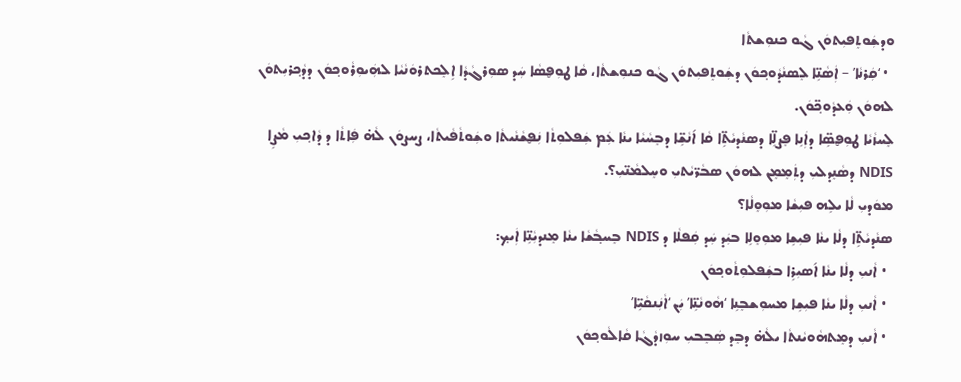ܘܕܫܲܘܬܸܦܝܼܬܘܿܢ ܓܵܘ ܟܢܘܼܫܬܵܐ
  • ‘ܩܲܪܢܵܐ’ – ܐܲܣܵܢܹ̈ܐ ܠܸܣܢܵܕܵܘܟ݂ܘܿܢ ܕܫܲܘܬܸܦܝܼܬܘܿܢ ܓܵܘ ܟܢܘܼܫܬܵܐ، ܩܵܐ ܛܘܼܦ̮ܣܵܐ ܚܲܕ ܣܘܼܪܓܵܕܵܐ ܐܹܠܸܟܬܪܘܿܢܵܝܵܐ ܠܗܲܝܘܼܪܵܘܟ݂ܘܿܢ ܕܕܵܟ݂ܪܝܼܬܘܿܢ ܠܗܘܿܢ ܘܲܥܕܵܘܟ݂̈ܘܿܢ.
ܠܸܚܙܵܝܵܐ ܛܘܼܦ̮ܣܹ̈ܐ ܕܐܲܢܹܐ ܦܸܨܠܹ̈ܐ ܕܣܢܵܕܝܵܬܹ̈ܐ ܩܵܐ ܐ݇ܢܵܫܹ̈ܐ ܕܒܸܚܵܝܵܐ ܝܢܵܐ ܥܲܡ ܫܲܦܠܘܼܬܵܐ ܢܲܦ̮ܫܵܢܵܝܬܵܐ ܘܫܲܘܬܵܦܵܝܬܵܐ، ܨܚܨܘܿܢ ܠܵܗ̇ ܦܲܐܬܵܐ ܕ ܕܵܐܟ݂ܝܼ ܡܵܨܹܐ NDIS ܕܣܵܢܸܕܠܝܼ ܕܬܲܡܸܡܸܢ ܠܗܘܿܢ ܣܒܵܪ̈ܝܵܬܝܼ ܘܚܸܠܡܵܢ̈ܝܼ؟.
ܡܘܿܕܝܼ ܠܵܐ ܝܠܹܗ ܦܝܼܫܵܐ ܡܘܼܘܸܠܵܐ؟
ܣܢܵܕܝܵܬܹ̈ܐ ܕܠܵܐ ܝܢܵܐ ܦܝܼܫܹܐ ܡܘܼܘܸܠܹܐ ܒܝܲܕ ܚܲܕ ܩܲܦܠܵܐ ܕ NDIS ܒܸܚܒ݂ܵܫܵܐ ܝܢܵܐ ܡܸܢܕܝܼܵܢܹ̈ܐ ܐܲܝܟ݂:
  • ܐܵܢܝܼ ܕܠܵܐ ܝܢܵܐ ܐ݇ܣܝܼܪܹܐ ܒܫܲܦܠܘܼܬܵܘܟ݂ܘܿܢ
  • ܐܵܢܝܼ ܕܠܵܐ ܝܢܵܐ ܦܝܼܫܹܐ ܡܚܘܼܫܒܸܢܹܐ ‘ܗܵܘܢܵܢܹ̈ܐ’ ܝܲܢ ‘ܐܵܢܲܢܩܵܝܹ̈ܐ’
  • ܐܵܢܝܼ ܕܡܸܬܗܵܘܝܵܢܬܵܐ ܝܠܵܗ̇ ܕܒܸܕ ܣܲܒܸܒܝܼ ܚܘܼܙܕܵܓܵܐ ܩܵܐܠܵܘܟ݂ܘܿܢ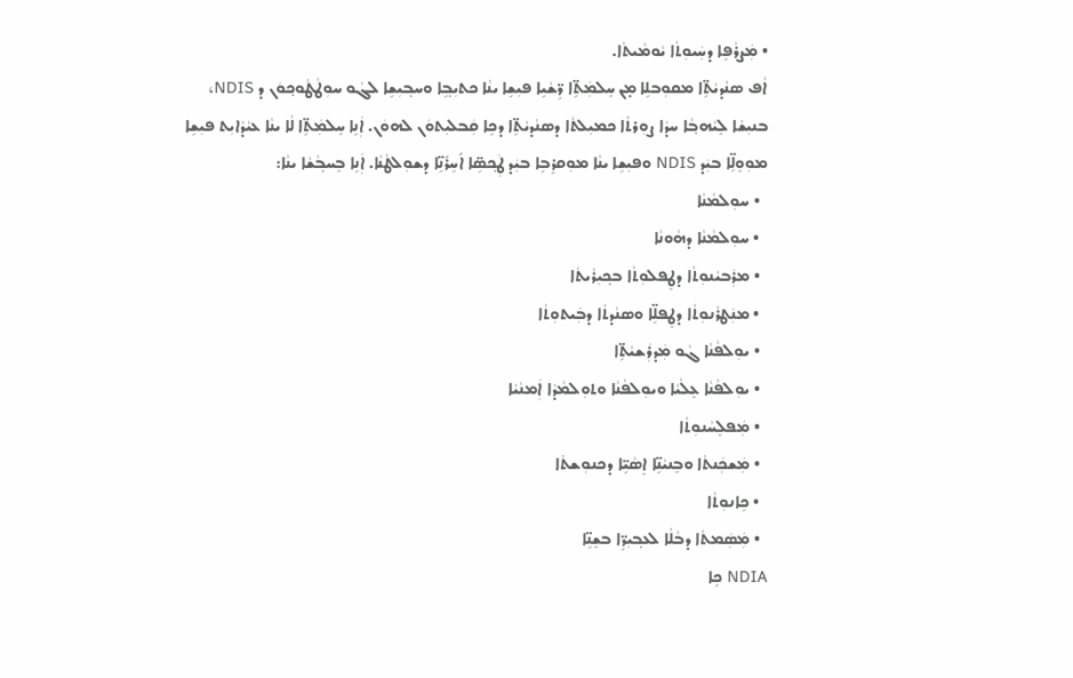• ܡܲܨܪܵܦܹܐ ܕܚܲܝܘܼܬܵܐ ܝܵܘܡܵܝܬܵܐ.
ܐܵܦ ܣܢܵܕܝܵܬܹ̈ܐ ܡܩܘܼܒܠܹܐ ܡ̣ܢ ܚܸܠܡܲܬܹ̈ܐ ܪܹ̈ܫܵܝܹܐ ܦܝܼܫܹܐ ܝܢܵܐ ܟܬܝܼܒ݂ܹܐ ܘܚܒ݂ܝܼܫܹܐ ܠܓܵܘ ܚܘܼܛܵܛܵܘܟ݂ܘܿܢ ܕ NDIS، ܒܢܝܼܫܵܐ ܠܸܝܵܗܒ݂ܵܐ ܚܕܵܐ ܨܘܼܪܬܵܐ ܟܡܝܼܠܬܵܐ ܕܣܢܵܕܝܵܬܹ̈ܐ ܕܟܹܐ ܩܲܒܠܝܼܬܘܿܢ ܠܗܘܿܢ. ܐܲܢܹܐ ܚܸܠܡܲܬܹ̈ܐ ܠܵܐ ܝܢܵܐ ܥܝܵܕܵܐܝܼܬ ܦܝܼܫܹܐ ܡܘܼܘܸܠܹ̈ܐ ܒܝܲܕ NDIS ܘܦܝܼܫܹܐ ܝܢܵܐ ܡܘܼܩܪܸܒܹܐ ܒܝܲܕ ܛܲܟ݂ܣܹ̈ܐ ܐ݇ܚܹܪ݇ܢܹ̈ܐ ܕܫܘܼܠܛܵܢܵܐ. ܐܲܢܹܐ ܒܸܚܒ݂ܵܫܵܐ ܝܢܵܐ:
  • ܚܘܼܠܡܵܢܵܐ
  • ܚܘܼܠܡܵܢܵܐ ܕܗܵܘܢܵܐ
  • ܡܪܲܒܝܵܢܘܼܬܵܐ ܕܛܸܦܠܘܼܬܵܐ ܒܟ݂ܝܼܪܵܝܬܵܐ
  • ܡܢܲܛܪܵܢܘܼܬܵܐ ܕܛܸܦܠܹ̈ܐ ܘܣܢܵܕܬܵܐ ܕܒܲܝܬܘܼܬܵܐ
  • ܝܘܼܠܦܵܢܵܐ ܓܵܘ ܡܲܕܪܲܫܝܵܬܹ̈ܐ
  • ܝܘܼܠܦܵܢܵܐ ܥܸܠܵܝܵܐ ܘܝܘܼܠܦܵܢܵܐ ܘܬܘܼܠܡܵܕܵܐ ܐܲܡܢܵܝܵܐ
  • ܡܲܦܠܸܚܵܢܘܼܬܵܐ
  • ܡܲܫܟܲܢܬܵܐ ܘܒܸܢܝܵܢܹ̈ܐ ܐܸܣܵܝܹ̈ܐ ܕܟܢܘܼܫܬܵܐ
  • ܟܹܐܢܘܼܬܵܐ
  • ܡܲܣܲܡܬܵܐ ܕܒܵܠܵܐ ܠܥܒ݂ܝܼܪܹ̈ܐ ܒܫܸܢܹ̈ܐ
NDIA ܟܹܐ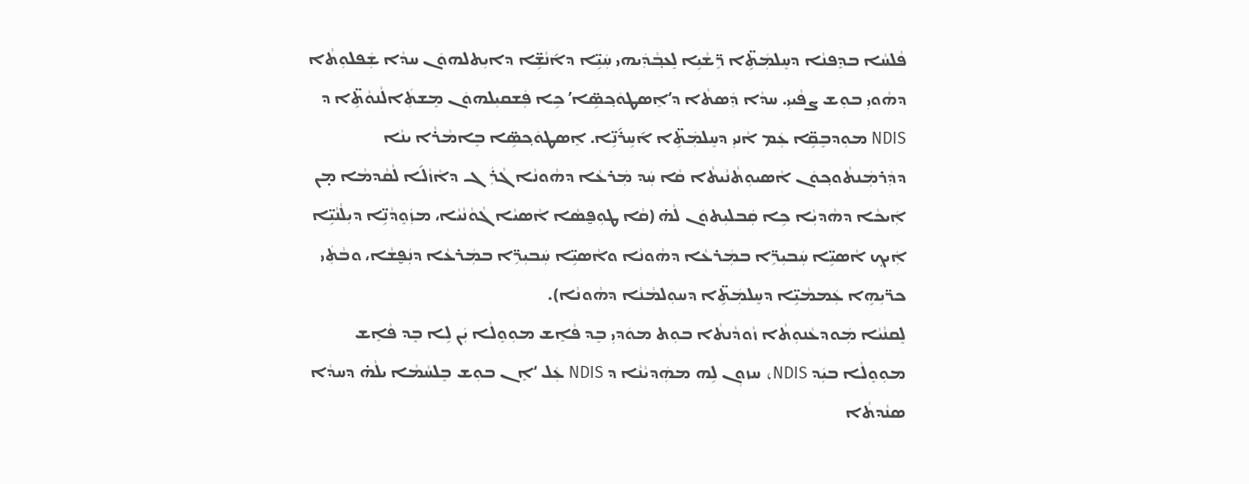ܦܵܠܚܵܐ ܒܕܸܦܢܵܐ ܕܚܸܠܡܲܬܹ̈ܐ ܪܹ̈ܫܵܝܹܐ ܠܸܥܒ݂ܵܕܲܝܗܝ ܚܲܝܹ̈ܐ ܕܐ݇ܢܵܫܹ̈ܐ ܕܐܝܼܬܠܗܘܿܢ ܚܕܵܐ ܫܲܦܠܘܼܬܵܐ ܕܗܵܘܝܼ ܒܘܼܫ ܨܦܵܝܝܼ. ܚܕܵܐ ܕܲܣܬܵܐ ܕ’ܐܸܣܛܘܿܟ݂ܣܹ̈ܐ’ ܟܹܐ ܦܲܫܩܝܼܠܗܘܿܢ ܡܸܫܬܲܐܠܵܢܘܵܬܹ̈ܐ ܕ NDIS ܡܘܼܕܒܸܩܹ̈ܐ ܥܲܡ ܐܵܢܝܼ ܕܚܸܠܡܲܬܹ̈ܐ ܐ݇ܚܹܪ݇ܢܹ̈ܐ. ܐܸܣܛܘܿܟ݂ܣܹ̈ܐ ܒܸܐܡܵܪܵܐ ܝܢܵܐ ܕܕܲܪܡܲܢܬܵܘܟ݂ܘܿܢ ܐܵܣܝܘܼܬܵܢܵܝܬܵܐ ܩܵܐ ܚܲܕ ܡܲܪܥܵܐ ܕܗܵܘܢܵܐ ܓܵܪܲܓ ܕܐܵܙܵܠ݇ܐ ܠܵܩܵܕܡܵܐ ܡ̣ܢ ܐܲܝܟܵܐ ܕܗܵܕܝܼܵܐ ܟܹܐ ܩܲܒܠܝܼܬܘܿܢ ܠܵܗ̇ (ܩܵܐ ܛܘܼܦ̮ܣܵܐ ܐܵܣܝܵܐ ܓܵܘܵܢܵܝܵܐ، ܡܙܲܘܸܕܵܢܹ̈ܐ ܕܝܼܠܵܢܵܝܹ̈ܐ ܐܲܝܟ݂ ܐܵܣܝܹ̈ܐ ܚܲܒܝܼܪܹ̈ܐ ܒܡܲܪܥܵܐ ܕܗܵܘܢܵܐ ܘܐܵܣܝܹ̈ܐ ܚܲܒܝܼܪܹ̈ܐ ܒܡܲܪܥܵܐ ܕܢܲܦ̮ܫܵܐ، ܘܒܵܬܲܝ ܟܪ̈ܝܼܗܹܐ ܥܲܡܡܵܝܹ̈ܐ ܕܚܸܠܡܲܬܹ̈ܐ ܕܚܘܼܠܡܵܢܵܐ ܕܗܵܘܢܵܐ).
ܠܸܩܢܵܝܵܐ ܡܲܘܕܥܵܢܘܼܬܵܐ ܙܵܘܕܵܢܬܵܐ ܒܘܼܬ ܡܘܿܕܝܼ ܒܸܕ ܦܵܐܸܫ ܡܘܼܘܸܠܵܐ ܝܲܢ ܠܹܐ ܒܸܕ ܦܵܐܸܫ ܡܘܼܘܸܠܵܐ ܒܝܲܕ NDIS، ܚܙܘܼܢ ܠܹܗ ܡܗܲܕܝܵܢܵܐ ܕ NDIS ܥܲܠ ‘ܐܸܢ ܒܘܼܫ ܒܸܠܚܵܡܵܐ ܝܠܵܗ̇ ܕܚܕܵܐ ܣܢܵܕܬܵܐ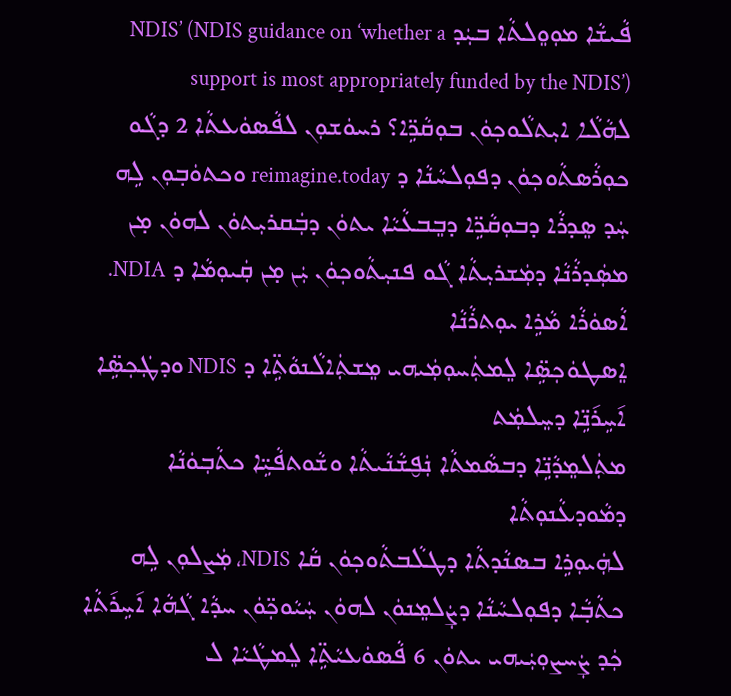ܦܵܝܫܵܐ ܡܘܼܘܸܠܬܵܐ ܒܝܲܕ NDIS’ (NDIS guidance on ‘whether a support is most appropriately funded by the NDIS’)
ܠܗܵܠܵܐ ܐܝܼܬܠܵܘܟ݂ܘܿܢ ܒܘܼܩܵܪܹ̈ܐ؟ ܪܚܘܿܫܘܼܢ ܠܦܵܣܘܿܥܬܵܐ 2 ܕܓܵܘ ܟܘܼܪܵܣܬܵܘܟ݂ܘܿܢ ܕܦܘܼܠܚܵܢܵܐ ܕ reimagine.today ܘܟܬܘܿܒ݂ܘܼܢ ܠܹܗ ܚܲܕ ܣܸܕܪܵܐ ܕܒܘܼܩܵܪܹ̈ܐ ܕܒܸܒܥܵܝܵܐ ܝܬܘܿܢ ܕܒܲܩܪܝܼܬܘܿܢ ܠܗܘܿܢ ܡ̣ܢ ܡܣܲܕܪܵܢܵܐ ܕܡܲܫܪܝܼܬܵܐ ܓܵܘ ܦܢܝܼܬܵܘܟ݂ܘܿܢ ܝܲܢ ܡ̣ܢ ܩܲܝܘܼܡܵܐ ܕ NDIA.
ܐܵܣܘܿܪܵܐ ܡܵܪܹܐ ܝܘܼܬܪܵܢܵܐ
ܐܸܣܛܘܿܟ݂ܣܹ̈ܐ ܠܸܡܬܲܚܘܼܡܲܝܗܝ ܡܸܫܬܲܐܠܵܢܘܵܬܹ̈ܐ ܕ NDIS ܘܕܛܲܟ݂ܣܹ̈ܐ ܐ݇ܚܹܪ݇ܢܹ̈ܐ ܕܚܸܠܡܲܬ
ܡܬܲܠܡܸܕܵܢܹ̈ܐ ܕܒܣܵܡܬܵܐ ܢܲܦ̮ܫܵܢܵܝܬܵܐ ܘܫܵܘܬܦܵܝܹ̈ܐ ܟܬܵܒܼܘܿܢܵܐ ܕܡܵܘܕܥܵܢܘܼܬܵܐ
ܠܗܲܝܘܼܪܹܐ ܒܣܢܵܕܬܵܐ ܕܛܠܵܒܬܵܘܟ݂ܘܿܢ ܩܵܐ NDIS، ܡܲܨܠܘܼܢ ܠܹܗ ܟܬܵܒ݂ܵܐ ܕܦܘܼܠܚܵܢܵܐ ܕܨܲܠܡܸܢܘܿܢ ܠܗܘܿܢ ܚܲܝܵܘܟ݂̈ܘܿܢ ܚܕܵܐ ܓܵܗܵܐ ܐ݇ܚܹܪ݇ܬܵܐ
ܟܲܕ ܨܲܚܨܘܼܝܲܝܗܝ ܝܬܘܿܢ 6 ܦܵܣܘܿܥܝܵܬܹ̈ܐ ܠܸܡܛܵܝܵܐ ܠ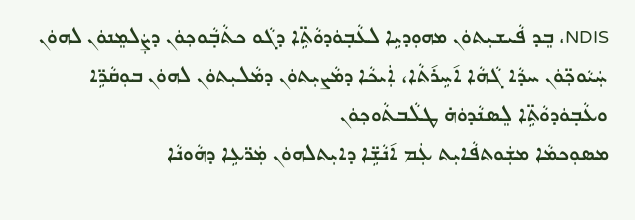NDIS، ܒܸܕ ܦܵܝܫܝܼܬܘܿܢ ܡܗܘܼܕܝܹܐ ܠܥܵܒ݂ܘܿܕܘܵܬܹ̈ܐ ܕܓܵܘ ܟܬܵܒ݂ܵܘܟ݂ܘܿܢ ܕܨܲܠܡܸܢܘܿܢ ܠܗܘܿܢ ܚܲܝܵܘܟ݂̈ܘܿܢ ܚܕܵܐ ܓܵܗܵܐ ܐ݇ܚܹܪ݇ܬܵܐ، ܐܲܝܟܵܐ ܕܡܵܨܝܼܬܘܿܢ ܕܡܵܠܝܼܬܘܿܢ ܠܗܘܿܢ ܒܘܼܩܵܪܹ̈ܐ ܘܥܵܒ݂ܘܿܕܘܵܬܹ̈ܐ ܠܸܣܢܵܕܘܿܗ̇ ܛܠܵܒܬܵܘܟ݂ܘܿܢ
ܡܣܘܼܟܡܵܐ ܡܫܲܘܬܦܵܐܝܼܬ ܥܲܡ ܐ݇ܢܵܫܹ̈ܐ ܕܐܝܼܬܠܗܘܿܢ ܡܲܪ̈ܥܹܐ ܕܗܵܘܢܵܐ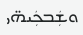ܘܫܲܒܟܲܝܗ̈ܝ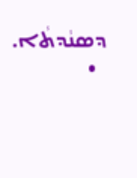ܕܣܢܵܕܬܵܐ.
  •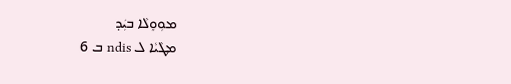ܡܘܼܘܸܠܵܐ ܒܝܲܕ
ܡܛܵܝܵܐ ܠ ndis ܒ 6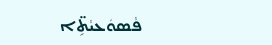ܦܵܣܘܿܥܝܵܬܹ̈ܐ